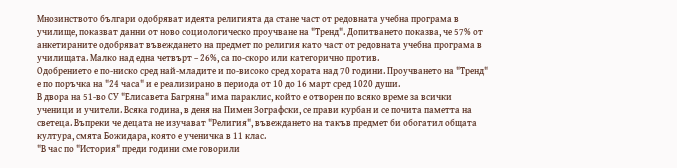Мнозинството българи одобряват идеята религията да стане част от редовната учебна програма в училище, показват данни от ново социологическо проучване на "Тренд". Допитването показва, че 57% от анкетираните одобряват въвеждането на предмет по религия като част от редовната учебна програма в училищата. Малко над една четвърт – 26%, са по-скоро или категорично против.
Одобрението е по-ниско сред най-младите и по-високо сред хората над 70 години. Проучването на "Тренд" е по поръчка на "24 часа" и е реализирано в периода от 10 до 16 март сред 1020 души.
В двора на 51-во СУ "Елисавета Багряна" има параклис, който е отворен по всяко време за всички ученици и учители. Всяка година, в деня на Пимен Зографски, се прави курбан и се почита паметта на светеца. Въпреки че децата не изучават "Религия", въвеждането на такъв предмет би обогатил общата култура, смята Божидара, която е ученичка в 11 клас.
"В час по "История" преди години сме говорили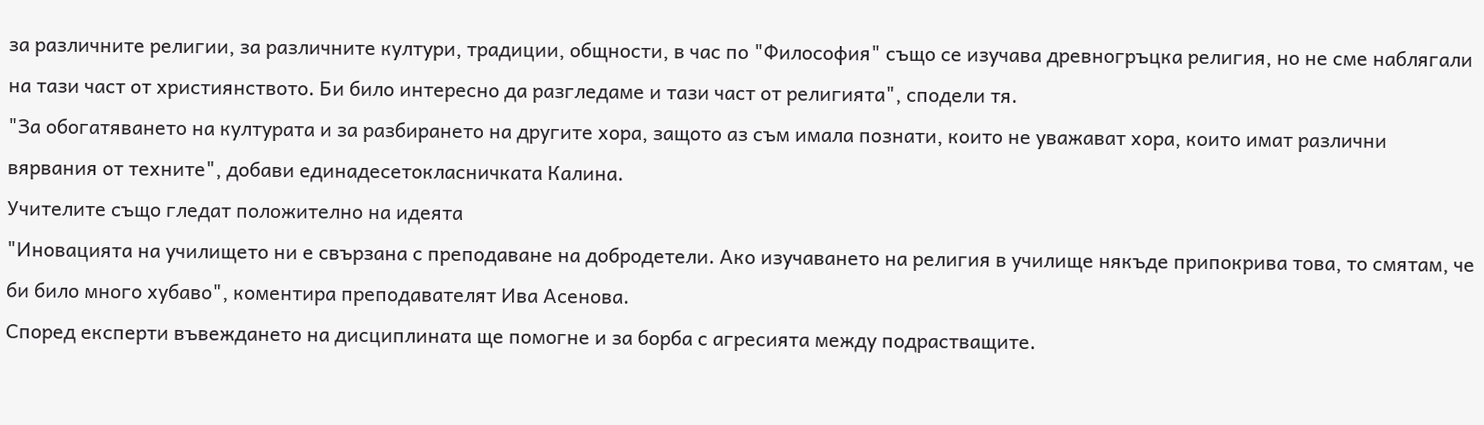за различните религии, за различните култури, традиции, общности, в час по "Философия" също се изучава древногръцка религия, но не сме наблягали на тази част от християнството. Би било интересно да разгледаме и тази част от религията", сподели тя.
"За обогатяването на културата и за разбирането на другите хора, защото аз съм имала познати, които не уважават хора, които имат различни вярвания от техните", добави единадесетокласничката Калина.
Учителите също гледат положително на идеята
"Иновацията на училището ни е свързана с преподаване на добродетели. Ако изучаването на религия в училище някъде припокрива това, то смятам, че би било много хубаво", коментира преподавателят Ива Асенова.
Според експерти въвеждането на дисциплината ще помогне и за борба с агресията между подрастващите.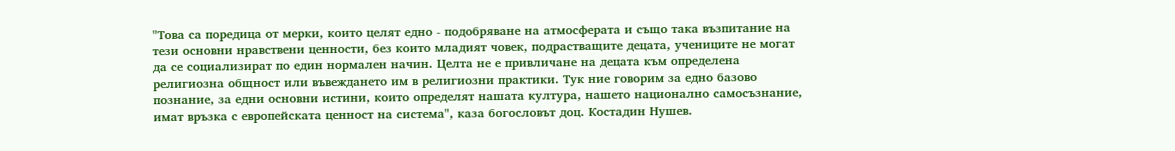"Това са поредица от мерки, които целят едно - подобряване на атмосферата и също така възпитание на тези основни нравствени ценности, без които младият човек, подрастващите децата, учениците не могат да се социализират по един нормален начин. Целта не е привличане на децата към определена религиозна общност или въвеждането им в религиозни практики. Тук ние говорим за едно базово познание, за едни основни истини, които определят нашата култура, нашето национално самосъзнание, имат връзка с европейската ценност на система", каза богословът доц. Костадин Нушев.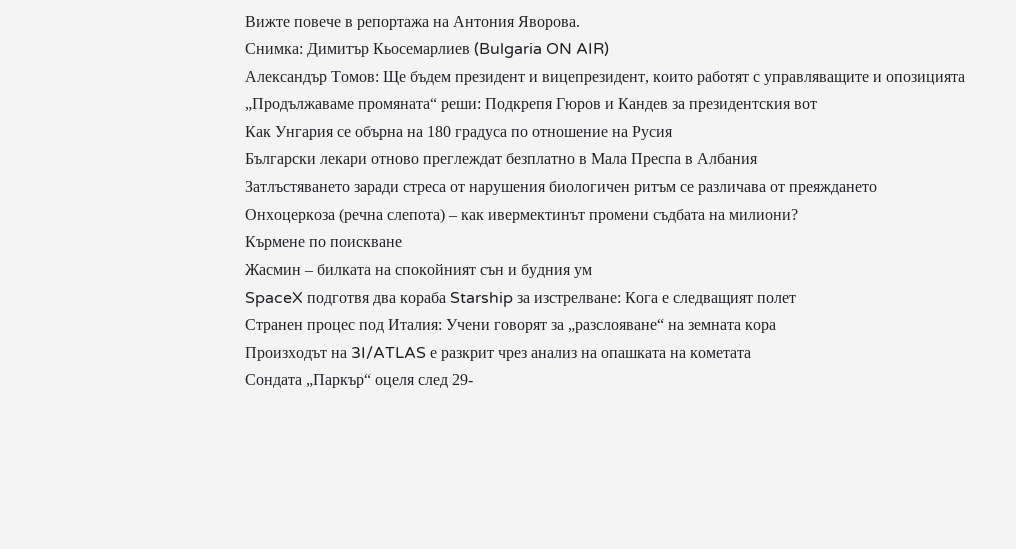Вижте повече в репортажа на Антония Яворова.
Снимка: Димитър Кьосемарлиев (Bulgaria ON AIR)
Александър Томов: Ще бъдем президент и вицепрезидент, които работят с управляващите и опозицията
„Продължаваме промяната“ реши: Подкрепя Гюров и Кандев за президентския вот
Как Унгария се обърна на 180 градуса по отношение на Русия
Български лекари отново преглеждат безплатно в Мала Преспа в Албания
Затлъстяването заради стреса от нарушения биологичен ритъм се различава от преяждането
Онхоцеркоза (речна слепота) – как ивермектинът промени съдбата на милиони?
Кърмене по поискване
Жасмин – билката на спокойният сън и будния ум
SpaceX подготвя два кораба Starship за изстрелване: Кога е следващият полет
Странен процес под Италия: Учени говорят за „разслояване“ на земната кора
Произходът на 3I/ATLAS е разкрит чрез анализ на опашката на кометата
Сондата „Паркър“ оцеля след 29-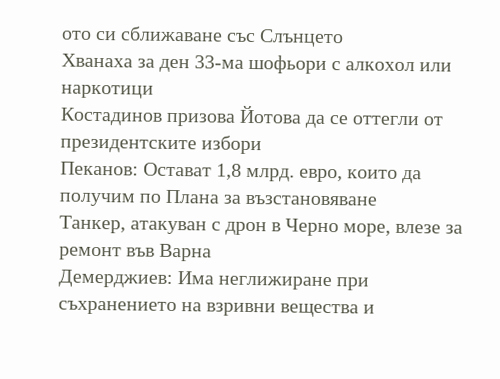ото си сближаване със Слънцето
Хванаха за ден 33-ма шофьори с алкохол или наркотици
Костадинов призова Йотова да се оттегли от президентските избори
Пеканов: Остават 1,8 млрд. евро, които да получим по Плана за възстановяване
Танкер, атакуван с дрон в Черно море, влезе за ремонт във Варна
Демерджиев: Има неглижиране при съхранението на взривни вещества и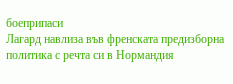боеприпаси
Лагард навлиза във френската предизборна политика с речта си в Нормандия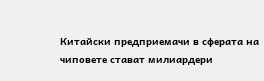Китайски предприемачи в сферата на чиповете стават милиардери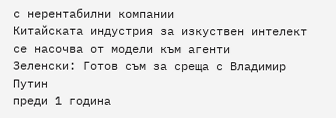с нерентабилни компании
Китайската индустрия за изкуствен интелект се насочва от модели към агенти
Зеленски: Готов съм за среща с Владимир Путин
преди 1 година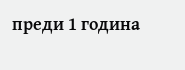преди 1 година